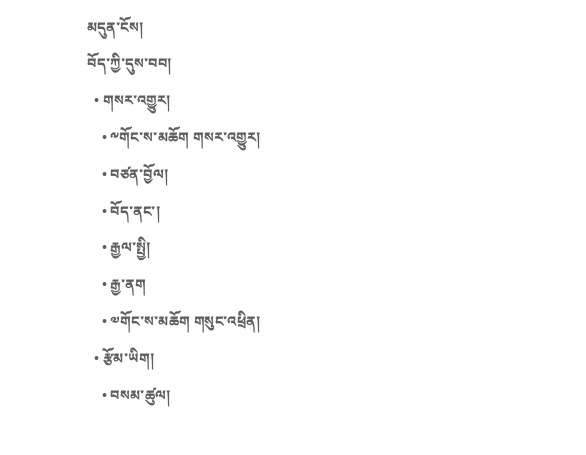མདུན་ངོས།
བོད་ཀྱི་དུས་བབ།
  • གསར་འགྱུར།
    • ༸གོང་ས་མཆོག གསར་འགྱུར།
    • བཙན་བྱོལ།
    • བོད་ནང་།
    • རྒྱལ་སྤྱི།
    • རྒྱ་ནག
    • ༧གོང་ས་མཆོག གསུང་འཕྲིན།
  • རྩོམ་ཡིག།
    • བསམ་ཚུལ།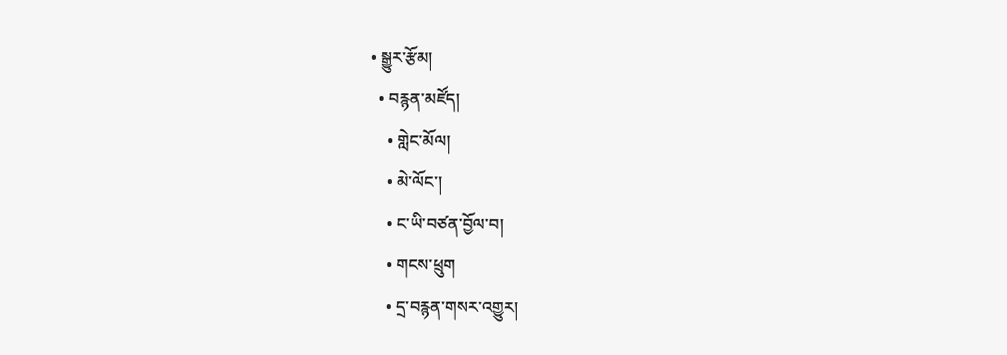• སྒྱུར་རྩོམ།
  • བརྙན་མཛོད།
    • གླེང་མོལ།
    • མེ་ལོང་།
    • ང་ཡི་བཙན་བྱོལ་བ།
    • གངས་ཕྲུག
    • དྲ་བརྙན་གསར་འགྱུར།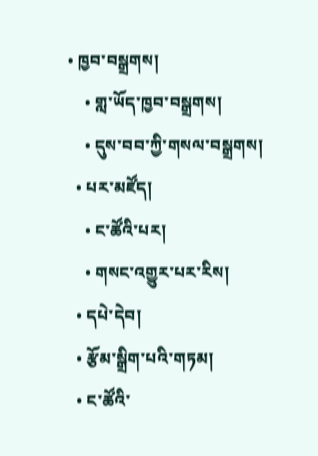• ཁྱབ་བསྒྲགས།
    • གླ་ཡོད་ཁྱབ་བསྒྲགས།
    • དུས་བབ་ཀྱི་གསལ་བསྒྲགས།
  • པར་མཛོད།
    • ང་ཚོའི་པར།
    • གསང་འགྱུར་པར་རིས།
  • དཔེ་དེབ།
  • རྩོམ་སྒྲིག་པའི་གཏམ།
  • ང་ཚོའི་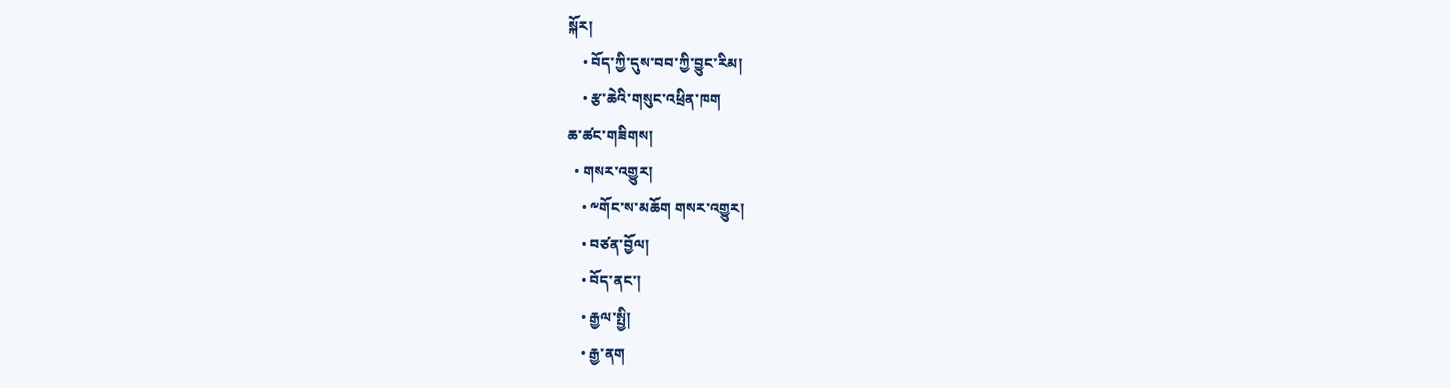སྐོར།
    • བོད་ཀྱི་དུས་བབ་ཀྱི་བྱུང་རིམ།
    • རྩ་ཆེའི་གསུང་འཕྲིན་ཁག
ཆ་ཚང་གཟིགས།
  • གསར་འགྱུར།
    • ༸གོང་ས་མཆོག གསར་འགྱུར།
    • བཙན་བྱོལ།
    • བོད་ནང་།
    • རྒྱལ་སྤྱི།
    • རྒྱ་ནག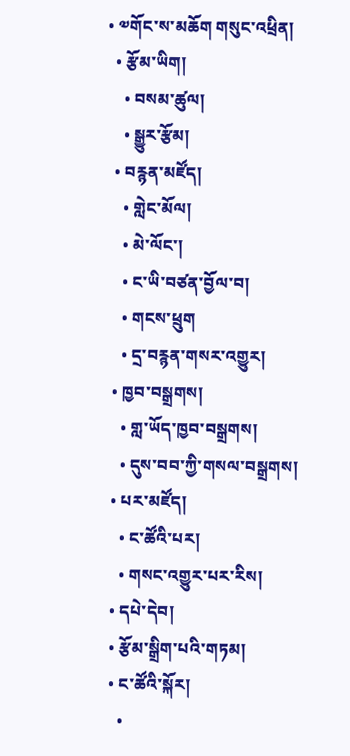• ༧གོང་ས་མཆོག གསུང་འཕྲིན།
  • རྩོམ་ཡིག།
    • བསམ་ཚུལ།
    • སྒྱུར་རྩོམ།
  • བརྙན་མཛོད།
    • གླེང་མོལ།
    • མེ་ལོང་།
    • ང་ཡི་བཙན་བྱོལ་བ།
    • གངས་ཕྲུག
    • དྲ་བརྙན་གསར་འགྱུར།
  • ཁྱབ་བསྒྲགས།
    • གླ་ཡོད་ཁྱབ་བསྒྲགས།
    • དུས་བབ་ཀྱི་གསལ་བསྒྲགས།
  • པར་མཛོད།
    • ང་ཚོའི་པར།
    • གསང་འགྱུར་པར་རིས།
  • དཔེ་དེབ།
  • རྩོམ་སྒྲིག་པའི་གཏམ།
  • ང་ཚོའི་སྐོར།
    •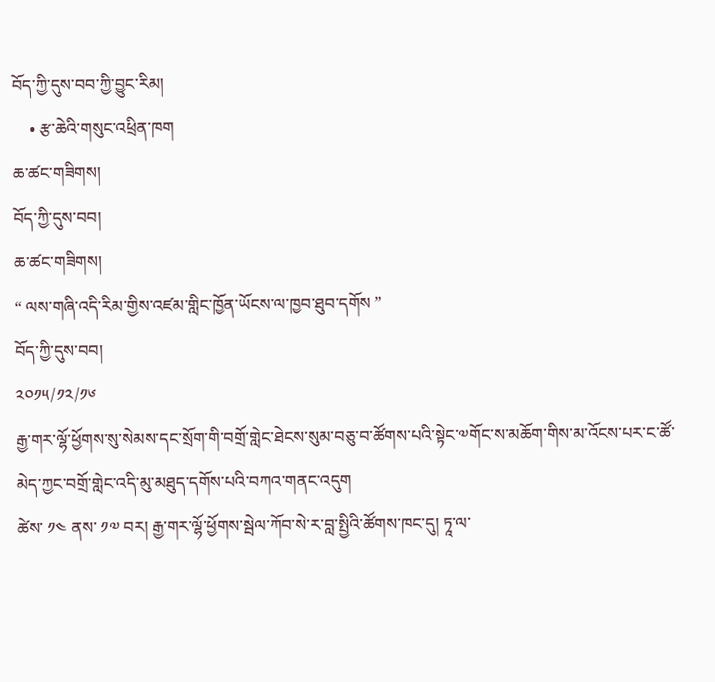བོད་ཀྱི་དུས་བབ་ཀྱི་བྱུང་རིམ།
    • རྩ་ཆེའི་གསུང་འཕྲིན་ཁག
ཆ་ཚང་གཟིགས།
བོད་ཀྱི་དུས་བབ།
ཆ་ཚང་གཟིགས།
“ ལས་གཞི་འདི་རིམ་གྱིས་འཛམ་གླིང་ཁྱོན་ཡོངས་ལ་ཁྱབ་ཐུབ་དགོས ”
བོད་ཀྱི་དུས་བབ།
༢༠༡༥/༡༢/༡༦
རྒྱ་གར་ལྷོ་ཕྱོགས་སུ་སེམས་དང་སྲོག་གི་བགྲོ་གླེང་ཐེངས་སུམ་བཅུ་བ་ཚོགས་པའི་སྟེང་༧གོང་ས་མཆོག་གིས་མ་འོངས་པར་ང་ཚོ་མེད་ཀྱང་བགྲོ་གླེང་འདི་མུ་མཐུད་དགོས་པའི་བཀའ་གནང་འདུག
ཚེས་ ༡༤ ནས་ ༡༧ བར། རྒྱ་གར་ལྷོ་ཕྱོགས་སྦེལ་ཀོབ་སེ་ར་བླ་སྤྱིའི་ཚོགས་ཁང་དུ། ཏཱ་ལ་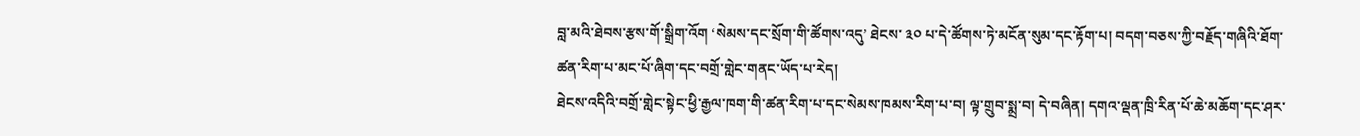བླ་མའི་ཐེབས་རྩས་གོ་སྒྲིག་འོག ‘སེམས་དང་སྲོག་གི་ཚོགས་འདུ’ ཐེངས་ ༣༠ པ་དེ་ཚོགས་ཏེ་མངོན་སུམ་དང་རྟོག་པ། བདག་བཅས་ཀྱི་བརྗོད་གཞིའི་ཐོག་ཚན་རིག་པ་མང་པོ་ཞིག་དང་བགྲོ་གླེང་གནང་ཡོད་པ་རེད།
ཐེངས་འདིའི་བགྲོ་གླེང་སྟེང་ཕྱི་རྒྱལ་ཁག་གི་ཚན་རིག་པ་དང་སེམས་ཁམས་རིག་པ་བ། ལྟ་གྲུབ་སྨྲ་བ། དེ་བཞིན། དགའ་ལྡན་ཁྲི་རིན་པོ་ཆེ་མཆོག་དང་ཤར་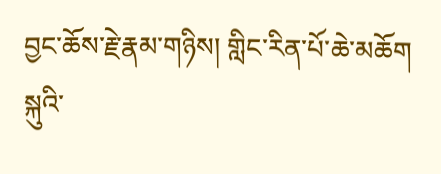བྱང་ཆོས་རྗེ་རྣམ་གཉིས། གླིང་རིན་པོ་ཆེ་མཆོག སྐུའི་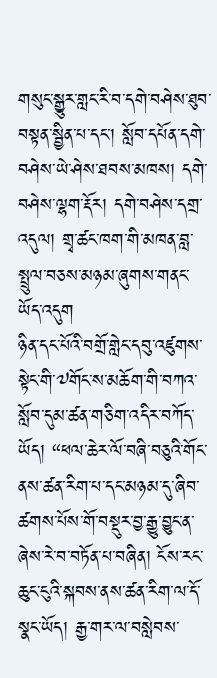གསུང་སྒྱུར་གླང་རི་བ་དགེ་བཤེས་ཐུབ་བསྟན་སྦྱིན་པ་དང་། སློབ་དཔོན་དགེ་བཤེས་ཡེ་ཤེས་ཐབས་མཁས། དགེ་བཤེས་ལྷག་རྡོར། དགེ་བཤེས་དགྲ་འདུལ། གྲྭ་ཚང་ཁག་གི་མཁན་བླ་སྤྲུལ་བཅས་མཉམ་ཞུགས་གནང་ཡོད་འདུག
ཉིན་དང་པོའི་བགྲོ་གླེང་དབུ་འཛུགས་སྟེང་གི་༧གོང་ས་མཆོག་གི་བཀའ་སློབ་དུམ་ཚན་གཅིག་འདིར་བཀོད་ཡོད། “ཕལ་ཆེར་ལོ་བཞི་བཅུའི་གོང་ནས་ཚན་རིག་པ་དང་མཉམ་དུ་ཞིབ་ཚགས་པོས་གོ་བསྡུར་བྱ་རྒྱུ་བྱུང་ན་ཞེས་རེ་བ་བཏོན་པ་བཞིན། ངོས་རང་ཆུང་ངུའི་སྐབས་ནས་ཚན་རིག་ལ་དོ་སྣང་ཡོད། རྒྱ་གར་ལ་བསླེབས་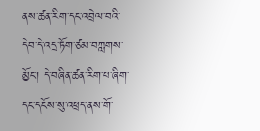ནས་ཚན་རིག་དང་འབྲེལ་བའི་དེབ་དེ་འདྲ་ཏོག་ཙམ་བཀླགས་མྱོང་། དེ་བཞིན་ཚན་རིག་པ་ཞིག་དང་དངོས་སུ་འཕྲད་ནས་གོ་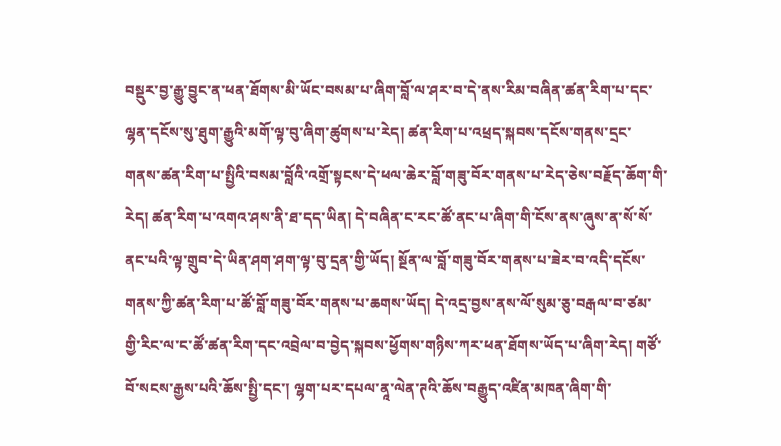བསྡུར་བྱ་རྒྱུ་བྱུང་ན་ཕན་ཐོགས་མི་ཡོང་བསམ་པ་ཞིག་བློ་ལ་ཤར་བ་དེ་ནས་རིམ་བཞིན་ཚན་རིག་པ་དང་ལྷན་དངོས་སུ་ཐུག་རྒྱུའི་མགོ་ལྟ་བུ་ཞིག་ཚུགས་པ་རེད། ཚན་རིག་པ་འཕྲད་སྐབས་དངོས་གནས་དྲང་གནས་ཚན་རིག་པ་སྤྱིའི་བསམ་བློའི་འགྲོ་སྟངས་དེ་ཕལ་ཆེར་བློ་གཟུ་བོར་གནས་པ་རེད་ཅེས་བརྗོད་ཆོག་གི་རེད། ཚན་རིག་པ་འགའ་ཤས་ནི་ཐ་དད་ཡིན། དེ་བཞིན་ང་རང་ཚོ་ནང་པ་ཞིག་གི་ངོས་ནས་ཞུས་ན་སོ་སོ་ནང་པའི་ལྟ་གྲུབ་དེ་ཡིན་ཤག་ཤག་ལྟ་བུ་དྲན་གྱི་ཡོད། སྔོན་ལ་བློ་གཟུ་བོར་གནས་པ་ཟེར་བ་འདི་དངོས་གནས་ཀྱི་ཚན་རིག་པ་ཚོ་བློ་གཟུ་བོར་གནས་པ་ཆགས་ཡོད། དེ་འདྲ་བྱས་ནས་ལོ་སུམ་ཅུ་བརྒལ་བ་ཙམ་གྱི་རིང་ལ་ང་ཚོ་ཚན་རིག་དང་འབྲེལ་བ་བྱེད་སྐབས་ཕྱོགས་གཉིས་ཀར་ཕན་ཐོགས་ཡོད་པ་ཞིག་རེད། གཙོ་བོ་སངས་རྒྱས་པའི་ཆོས་སྤྱི་དང་། ལྷག་པར་དཔལ་ནཱ་ལེན་ཊའི་ཆོས་བརྒྱུད་འཛིན་མཁན་ཞིག་གི་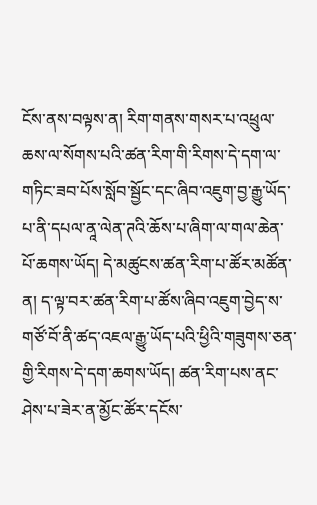ངོས་ནས་བལྟས་ན། རིག་གནས་གསར་པ་འཕྲུལ་ཆས་ལ་སོགས་པའི་ཚན་རིག་གི་རིགས་དེ་དག་ལ་གཏིང་ཟབ་པོས་སློབ་སྦྱོང་དང་ཞིབ་འཇུག་བྱ་རྒྱུ་ཡོད་པ་ནི་དཔལ་ནཱ་ལེན་ཊའི་ཆོས་པ་ཞིག་ལ་གལ་ཆེན་པོ་ཆགས་ཡོད། དེ་མཚུངས་ཚན་རིག་པ་ཚོར་མཚོན་ན། ད་ལྟ་བར་ཚན་རིག་པ་ཚོས་ཞིབ་འཇུག་བྱེད་ས་གཙོ་བོ་ནི་ཚད་འཇལ་རྒྱུ་ཡོད་པའི་ཕྱིའི་གཟུགས་ཅན་གྱི་རིགས་དེ་དག་ཆགས་ཡོད། ཚན་རིག་པས་ནང་ཤེས་པ་ཟེར་ན་མྱོང་ཚོར་དངོས་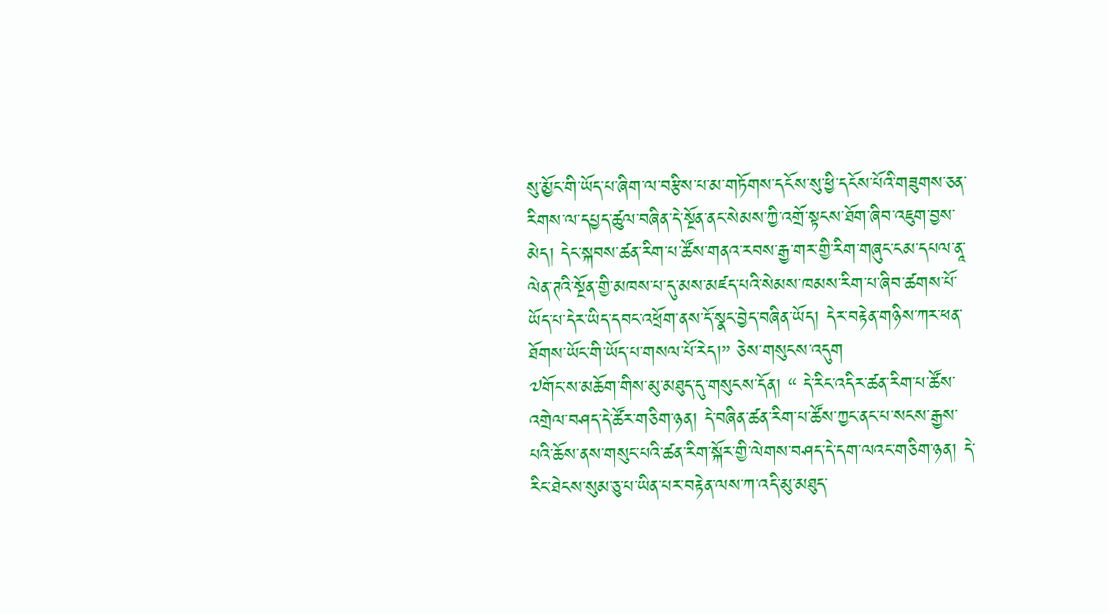སུ་མྱོང་གི་ཡོད་པ་ཞིག་ལ་བརྩིས་པ་མ་གཏོགས་དངོས་སུ་ཕྱི་དངོས་པོའི་གཟུགས་ཅན་རིགས་ལ་དཔྱད་ཚུལ་བཞིན་དེ་སྔོན་ནང་སེམས་ཀྱི་འགྲོ་སྟངས་ཐོག་ཞིབ་འཇུག་བྱས་མེད། དེང་སྐབས་ཚན་རིག་པ་ཚོས་གནའ་རབས་རྒྱ་གར་གྱི་རིག་གཞུང་ངམ་དཔལ་ནཱ་ལེན་ཊའི་སྔོན་གྱི་མཁས་པ་དུ་མས་མཛད་པའི་སེམས་ཁམས་རིག་པ་ཞིབ་ཚགས་པོ་ཡོད་པ་དེར་ཡིད་དབང་འཕྲོག་ནས་དོ་སྣང་བྱེད་བཞིན་ཡོད། དེར་བརྟེན་གཉིས་ཀར་ཕན་ཐོགས་ཡོང་གི་ཡོད་པ་གསལ་པོ་རེད།” ཅེས་གསུངས་འདུག
༧གོང་ས་མཆོག་གིས་མུ་མཐུད་དུ་གསུངས་དོན། “ དེ་རིང་འདིར་ཚན་རིག་པ་ཚོས་འགྲེལ་བཤད་དེ་ཚོར་གཅིག་ཉན། དེ་བཞིན་ཚན་རིག་པ་ཚོས་ཀྱང་ནང་པ་སངས་རྒྱས་པའི་ཆོས་ནས་གསུང་པའི་ཚན་རིག་སྐོར་གྱི་ལེགས་བཤད་དེ་དག་ལའང་གཅིག་ཉན། དེ་རིང་ཐེངས་སུམ་ཅུ་པ་ཡིན་པར་བརྟེན་ལས་ཀ་འདི་མུ་མཐུད་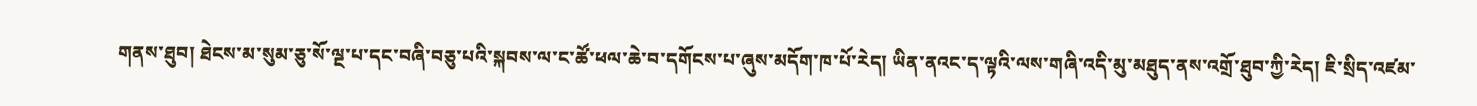གནས་ཐུབ། ཐེངས་མ་སུམ་ཅུ་སོ་ལྔ་པ་དང་བཞི་བཅུ་པའི་སྐབས་ལ་ང་ཚོ་ཕལ་ཆེ་བ་དགོངས་པ་ཞུས་མདོག་ཁ་པོ་རེད། ཡིན་ནའང་ད་ལྟའི་ལས་གཞི་འདི་མུ་མཐུད་ནས་འགྲོ་ཐུབ་ཀྱི་རེད། ཇི་སྲིད་འཛམ་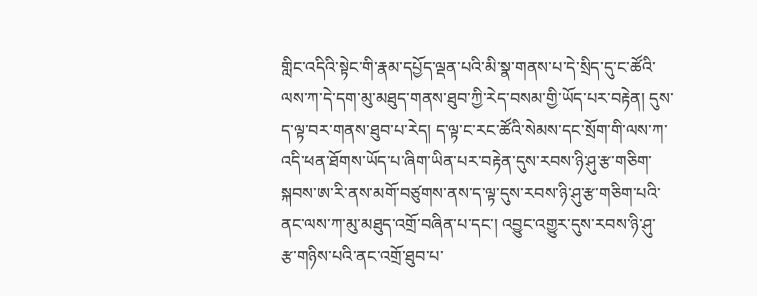གླིང་འདིའི་སྟེང་གི་རྣམ་དཔྱོད་ལྡན་པའི་མི་སྣ་གནས་པ་དེ་སྲིད་དུ་ང་ཚོའི་ལས་ཀ་དེ་དག་མུ་མཐུད་གནས་ཐུབ་ཀྱི་རེད་བསམ་གྱི་ཡོད་པར་བརྟེན། དུས་ད་ལྟ་བར་གནས་ཐུབ་པ་རེད། ད་ལྟ་ང་རང་ཚོའི་སེམས་དང་སྲོག་གི་ལས་ཀ་འདི་ཕན་ཐོགས་ཡོད་པ་ཞིག་ཡིན་པར་བརྟེན་དུས་རབས་ཉི་ཤུ་རྩ་གཅིག་སྐབས་ཨ་རི་ནས་མགོ་བཙུགས་ནས་ད་ལྟ་དུས་རབས་ཉི་ཤུ་རྩ་གཅིག་པའི་ནང་ལས་ཀ་མུ་མཐུད་འགྲོ་བཞིན་པ་དང་། འབྱུང་འགྱུར་དུས་རབས་ཉི་ཤུ་རྩ་གཉིས་པའི་ནང་འགྲོ་ཐུབ་པ་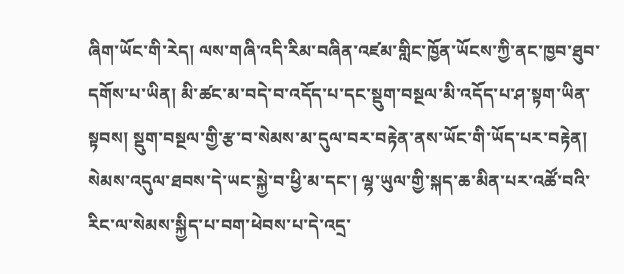ཞིག་ཡོང་གི་རེད། ལས་གཞི་འདི་རིམ་བཞིན་འཛམ་གླིང་ཁྱོན་ཡོངས་ཀྱི་ནང་ཁྱབ་ཐུབ་དགོས་པ་ཡིན། མི་ཚང་མ་བདེ་བ་འདོད་པ་དང་སྡུག་བསྔལ་མི་འདོད་པ་ཤ་སྟག་ཡིན་སྟབས། སྡུག་བསྔལ་གྱི་རྩ་བ་སེམས་མ་དུལ་བར་བརྟེན་ནས་ཡོང་གི་ཡོད་པར་བརྟེན། སེམས་འདུལ་ཐབས་དེ་ཡང་སྐྱེ་བ་ཕྱི་མ་དང་། ལྷ་ཡུལ་གྱི་སྐད་ཆ་མིན་པར་འཚོ་བའི་རིང་ལ་སེམས་སྐྱིད་པ་བག་ཕེབས་པ་དེ་འདྲ་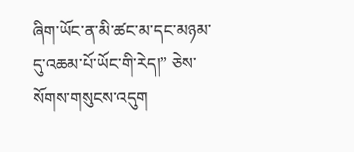ཞིག་ཡོང་ན་མི་ཚང་མ་དང་མཉམ་དུ་འཆམ་པོ་ཡོང་གི་རེད།” ཅེས་སོགས་གསུངས་འདུག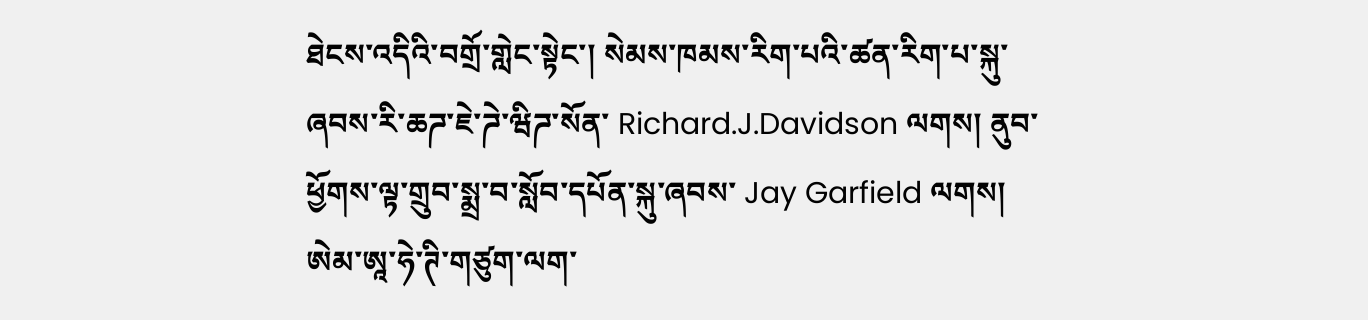ཐེངས་འདིའི་བགྲོ་གླེང་སྟེང་། སེམས་ཁམས་རིག་པའི་ཚན་རིག་པ་སྐུ་ཞབས་རི་ཆཌ་ཇེ་ཌེ་ཝིཌ་སོན་ Richard.J.Davidson ལགས། ནུབ་ཕྱོགས་ལྟ་གྲུབ་སྨྲ་བ་སློབ་དཔོན་སྐུ་ཞབས་ Jay Garfield ལགས། ཨེམ་ཨཱ་ཧེ་ཊི་གཙུག་ལག་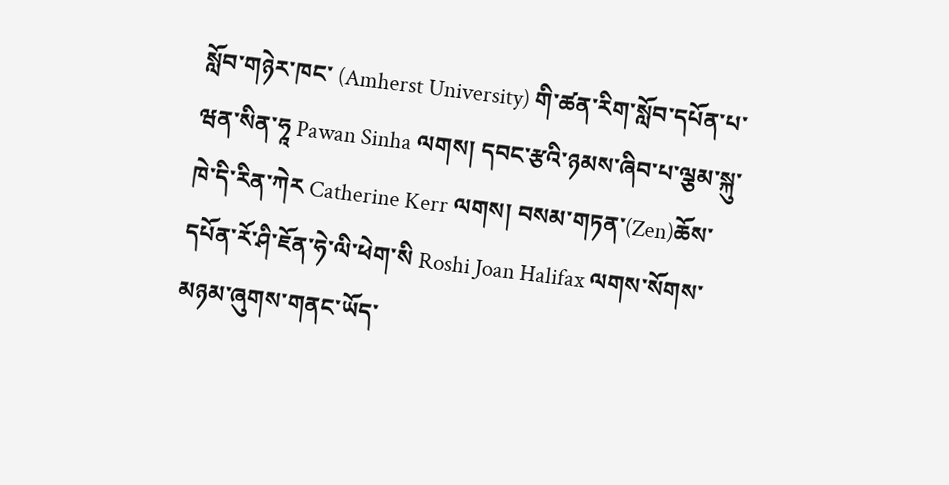སློབ་གཉེར་ཁང་ (Amherst University) གི་ཚན་རིག་སློབ་དཔོན་པ་ཝན་སིན་ཧཱ Pawan Sinha ལགས། དབང་རྩའི་ཉམས་ཞིབ་པ་ལྕམ་སྐུ་ཁེ་དི་རིན་ཀེར Catherine Kerr ལགས། བསམ་གཏན་(Zen)ཆོས་དཔོན་རོ་ཤི་ཇོན་ཧེ་ལི་ཕེག་སི Roshi Joan Halifax ལགས་སོགས་མཉམ་ཞུགས་གནང་ཡོད་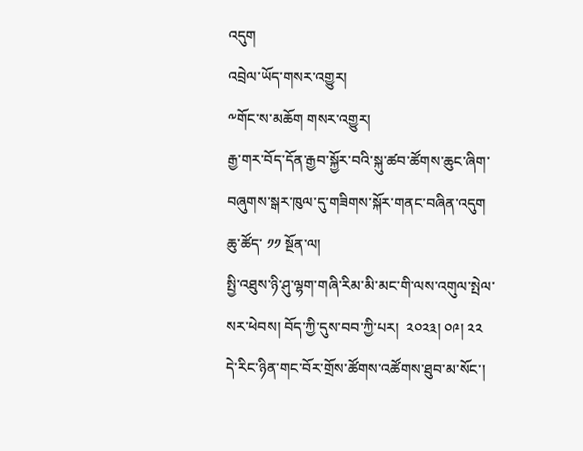འདུག
འབྲེལ་ཡོད་གསར་འགྱུར།
༸གོང་ས་མཆོག གསར་འགྱུར།
རྒྱ་གར་བོད་དོན་རྒྱབ་སྐྱོར་བའི་སྐུ་ཚབ་ཚོགས་ཆུང་ཞིག་བཞུགས་སྒར་ཁུལ་དུ་གཟིགས་སྐོར་གནང་བཞིན་འདུག
ཆུ་ཚོད་ ༡༡ སྔོན་ལ།
སྤྱི་འཐུས་ཉི་ཤུ་ལྷག་གཞི་རིམ་མི་མང་གི་ལས་འགུལ་སྤེལ་སར་ཕེབས། བོད་ཀྱི་དུས་བབ་ཀྱི་པར།  ༢༠༢༣། ༠༩། ༢༢
དེ་རིང་ཉིན་གང་བོར་གྲོས་ཚོགས་འཚོགས་ཐུབ་མ་སོང་།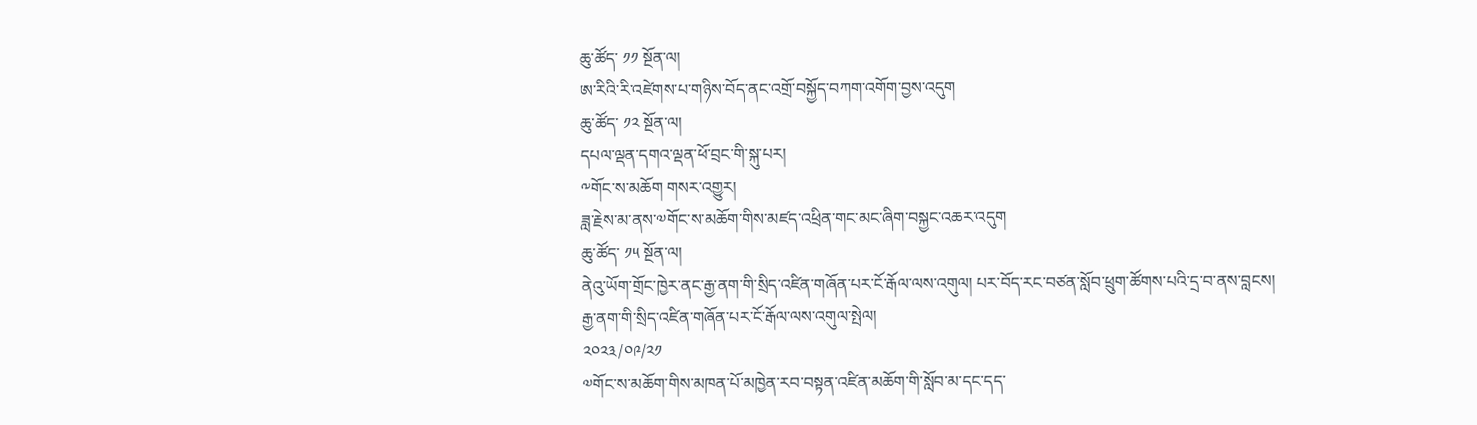ཆུ་ཚོད་ ༡༡ སྔོན་ལ།
ཨ་རིའི་རི་འཛེགས་པ་གཉིས་བོད་ནང་འགྲོ་བསྐྱོད་བཀག་འགོག་བྱས་འདུག
ཆུ་ཚོད་ ༡༢ སྔོན་ལ།
དཔལ་ལྡན་དགའ་ལྡན་ཕོ་བྲང་གི་སྐུ་པར།
༸གོང་ས་མཆོག གསར་འགྱུར།
ཟླ་རྗེས་མ་ནས་༧གོང་ས་མཆོག་གིས་མཛད་འཕྲིན་གང་མང་ཞིག་བསྐྱང་འཆར་འདུག
ཆུ་ཚོད་ ༡༥ སྔོན་ལ།
ནེའུ་ཡོག་གྲོང་ཁྱེར་ནང་རྒྱ་ནག་གི་སྲིད་འཛིན་གཞོན་པར་ངོ་རྒོལ་ལས་འགུལ། པར་བོད་རང་བཙན་སློབ་ཕྲུག་ཚོགས་པའི་དྲ་བ་ནས་བླངས།
རྒྱ་ནག་གི་སྲིད་འཛིན་གཞོན་པར་ངོ་རྒོལ་ལས་འགུལ་སྤེལ།
༢༠༢༣/༠༩/༢༡
༧གོང་ས་མཆོག་གིས་མཁན་པོ་མཁྱེན་རབ་བསྟན་འཛིན་མཆོག་གི་སློབ་མ་དང་དད་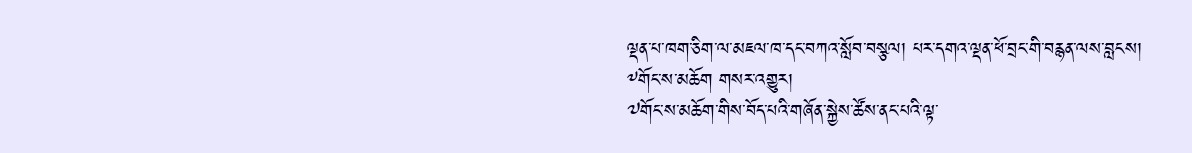ལྡན་པ་ཁག་ཅིག་ལ་མཇལ་ཁ་དང་བཀའ་སློབ་བསྩལ། པར་དགའ་ལྡན་ཕོ་བྲང་གི་བརྙན་ལས་བླངས།
༸གོང་ས་མཆོག གསར་འགྱུར།
༧གོང་ས་མཆོག་གིས་བོད་པའི་གཞོན་སྐྱེས་ཚོས་ནང་པའི་ལྟ་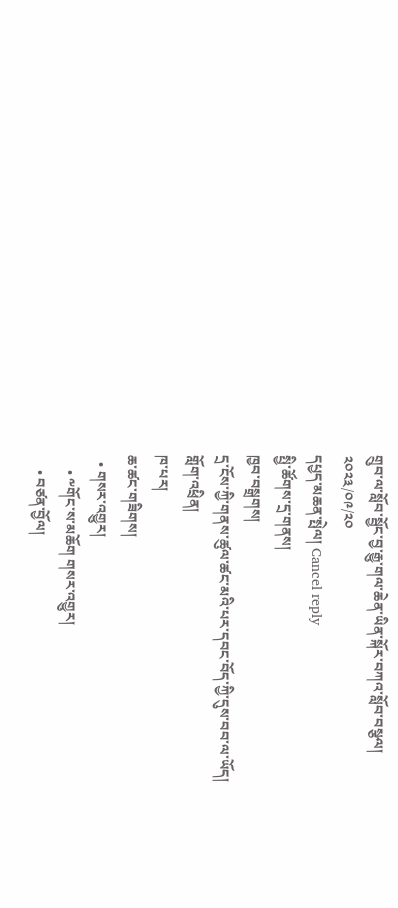གྲུབ་ལ་སློབ་སྦྱོང་བྱ་རྒྱུ་གལ་ཆེན་ཡིན་སྐོར་བཀའ་སློབ་བསྩལ།
༢༠༢༣/༠༩/༢༠
དཔྱད་མཆན་སྤེལ། Cancel reply
སྤྱི་ཚོགས་དྲ་གནས།
ཁྱབ་བསྒྲགས།
དྲ་ངོས་ཀྱི་གནས་ཚུལ་ཚང་མའི་པར་དབང་བོད་ཀྱི་དུས་བབ་ལ་ཡོད།
གློག་འཕྲིན།
ཁ་པར།
ཆ་ཚང་གཟིགས།
  • གསར་འགྱུར།
    • ༸གོང་ས་མཆོག གསར་འགྱུར།
    • བཙན་བྱོལ།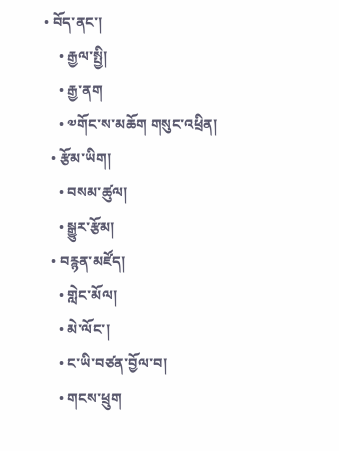• བོད་ནང་།
    • རྒྱལ་སྤྱི།
    • རྒྱ་ནག
    • ༧གོང་ས་མཆོག གསུང་འཕྲིན།
  • རྩོམ་ཡིག།
    • བསམ་ཚུལ།
    • སྒྱུར་རྩོམ།
  • བརྙན་མཛོད།
    • གླེང་མོལ།
    • མེ་ལོང་།
    • ང་ཡི་བཙན་བྱོལ་བ།
    • གངས་ཕྲུག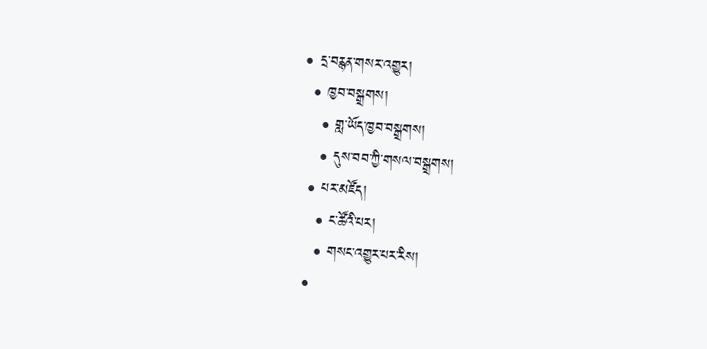• དྲ་བརྙན་གསར་འགྱུར།
  • ཁྱབ་བསྒྲགས།
    • གླ་ཡོད་ཁྱབ་བསྒྲགས།
    • དུས་བབ་ཀྱི་གསལ་བསྒྲགས།
  • པར་མཛོད།
    • ང་ཚོའི་པར།
    • གསང་འགྱུར་པར་རིས།
  •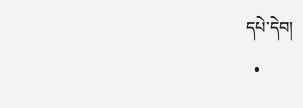དཔེ་དེབ།
  •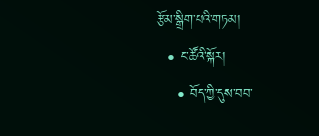རྩོམ་སྒྲིག་པའི་གཏམ།
  • ང་ཚོའི་སྐོར།
    • བོད་ཀྱི་དུས་བབ་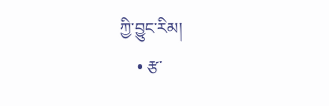ཀྱི་བྱུང་རིམ།
    • རྩ་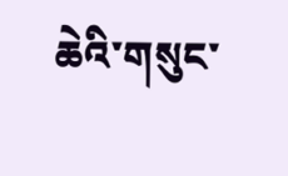ཆེའི་གསུང་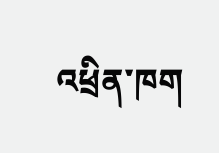འཕྲིན་ཁག